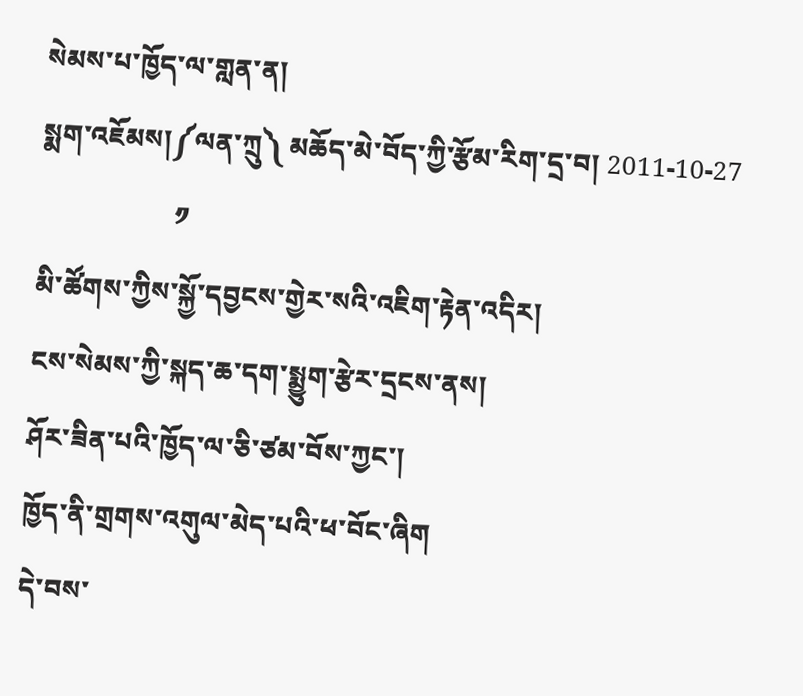སེམས་པ་ཁྱོད་ལ་གླན་ན།
སྨག་འཇོམས།༼ལན་ཀྲུ༽ མཆོད་མེ་བོད་ཀྱི་རྩོམ་རིག་དྲ་བ། 2011-10-27
                    ༡
མི་ཚོགས་ཀྱིས་སྐྱོ་དབྱངས་གྱེར་སའི་འཇིག་རྟེན་འདིར།
ངས་སེམས་ཀྱི་སྐད་ཆ་དག་སྨྱུག་རྩེར་དྲངས་ནས།
ཤོར་ཟིན་པའི་ཁྱོད་ལ་ཅི་ཙམ་བོས་ཀྱང་།
ཁྱོད་ནི་གྲགས་འགུལ་མེད་པའི་ཕ་བོང་ཞིག
དེ་བས་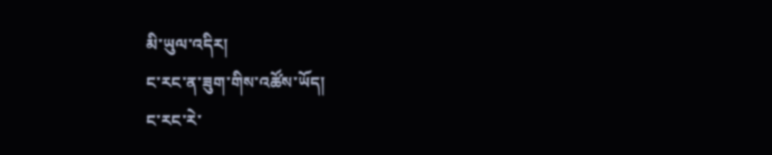མི་ཡུལ་འདིར།
ང་རང་ན་ཟུག་གིས་འཚོས་ཡོད།
ང་རང་རེ་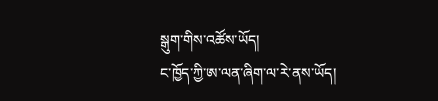སྒུག་གིས་འཚོས་ཡོད།
ང་ཁྱོད་ཀྱི་ཨ་ལན་ཞིག་ལ་རེ་ནས་ཡོད།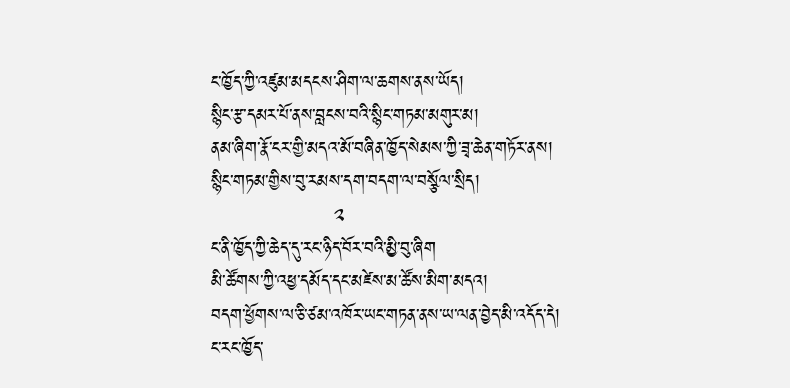ང་ཁྱོད་ཀྱི་འཛུམ་མདངས་ཤིག་ལ་ཆགས་ནས་ཡོད།
སྙིང་རྩ་དམར་པོ་ནས་བླངས་བའི་སྙིང་གཏམ་མགུར་མ།
ནམ་ཞིག་རྣོ་ངར་གྱི་མདའ་མོ་བཞིན་ཁྱོད་སེམས་ཀྱི་ཟྭ་ཆེན་གཏོར་ནས།
སྙིང་གཏམ་གྱིས་བུ་རམས་དག་བདག་ལ་བསྩོལ་སྲིད།
                    ༢
ང་ནི་ཁྱོད་ཀྱི་ཆེད་དུ་རང་ཉིད་བོར་བའི་མྱི་བུ་ཞིག
མི་ཚོགས་ཀྱི་འཕྱ་དམོད་དང་མཛེས་མ་ཚོས་མིག་མདའ།
བདག་ཕྱོགས་ལ་ཅི་ཙམ་འཁོར་ཡང་གཏན་ནས་ཡ་ལན་བྱེད་མི་འདོད་དེ།
ང་རང་ཁྱོད་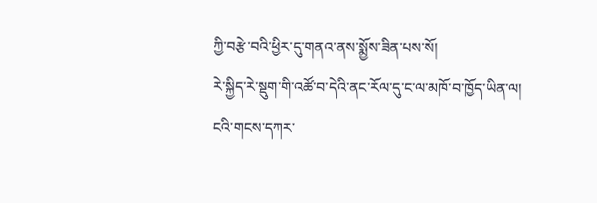ཀྱི་བརྩེ་བའི་ཕྱིར་དུ་གནའ་ནས་སྨྱོས་ཟིན་པས་སོ།
རེ་སྐྱིད་རེ་སྡུག་གི་འཚོ་བ་དེའི་ནང་རོལ་དུ་ང་ལ་མཁོ་བ་ཁྱོད་ཡིན་ལ།
ངའི་གངས་དཀར་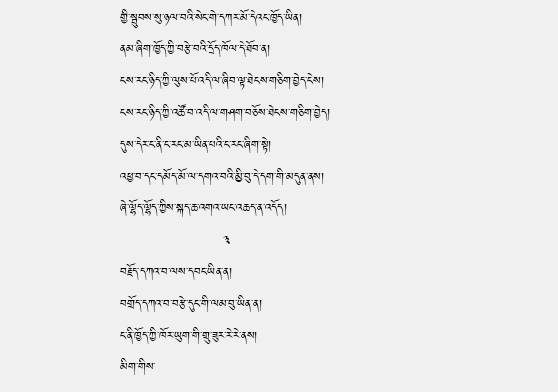གྱི་སྦུབས་སུ་ཉལ་བའི་སེང་གེ་དཀར་མོ་དེའང་ཁྱོད་ཡིན།
ནམ་ཞིག་ཁྱོད་ཀྱི་བརྩེ་བའི་དྲོད་ཁོལ་དེ་ཐོབ་ན།
ངས་རང་ཉིད་ཀྱི་ལུས་པོ་འདི་ལ་ཞིབ་ལྟ་ཐེངས་གཅིག་བྱེད་ངེས།
ངས་རང་ཉིད་ཀྱི་འཚོ་བ་འདི་ལ་གཤག་བཅོས་ཐེངས་གཅིག་བྱེད།
དུས་དེར་ང་ནི་ང་རང་མ་ཡིན་པའི་ང་རང་ཞིག་སྟེ།
འཕྱ་བ་དང་དམོད་མོ་ལ་དགའ་བའི་མྱི་བུ་དེ་དག་གི་མདུན་ནས།
ཞེ་ལྷོད་ལྷོད་ཀྱིས་སྐད་ཆ་འགའ་ཡང་འཆད་ན་འདོད།
                         ༣
བརྗོད་དཀའ་བ་ལས་དབང་ཡིན་ན།
བགྲོད་དཀའ་བ་བརྩེ་དུང་གི་ལམ་བུ་ཡིན་ན།
ང་ནི་ཁྱོད་ཀྱི་ཁོར་ཡུག་གི་གྲུ་ཟུར་རེ་རེ་ནས།
མིག་གིས་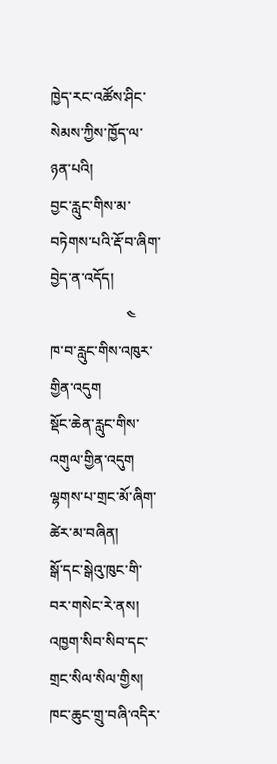ཁྱེད་རང་འཚོས་ཤིང་སེམས་ཀྱིས་ཁྱོད་ལ་ཉན་པའི།
བྱང་རླུང་གིས་མ་བཏེགས་པའི་རྡོ་བ་ཞིག་བྱེད་ན་འདོད།
                     ༤
ཁ་བ་རླུང་གིས་འཁུར་གྱིན་འདུག
སྡོང་ཆེན་རླུང་གིས་འགུལ་གྱིན་འདུག
ལྷགས་པ་གྲང་མོ་ཞིག་ཚེར་མ་བཞིན།
སྒོ་དང་སྒེའུ་ཁུང་གི་བར་གསེང་རེ་ནས།
འཁྱག་སིབ་སིབ་དང་གྲང་སིལ་སིལ་གྱིས།
ཁང་ཆུང་གྲུ་བཞི་འདིར་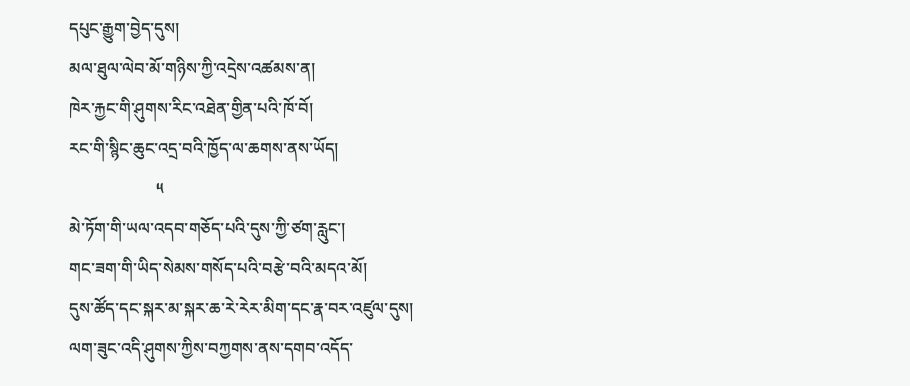དཔུང་རྒྱུག་བྱེད་དུས།
མལ་ཐུལ་ལེབ་མོ་གཉིས་ཀྱི་འདྲེས་འཚམས་ན།
ཁེར་རྐྱང་གི་ཤུགས་རིང་འཐེན་གྱིན་པའི་ཁོ་བོ།
རང་གི་སྙིང་ཆུང་འདྲ་བའི་ཁྱོད་ལ་ཆགས་ནས་ཡོད།
                     ༥
མེ་ཏོག་གི་ཡལ་འདབ་གཅོད་པའི་དུས་ཀྱི་ཙག་རླུང་།
གང་ཟག་གི་ཡིད་སེམས་གསོད་པའི་བརྩེ་བའི་མདའ་མོ།
དུས་ཚོད་དང་སྐར་མ་སྐར་ཆ་རེ་རེར་མིག་དང་རྣ་བར་འཛུལ་དུས།
ལག་ཟུང་འདི་ཤུགས་ཀྱིས་བཀྱགས་ནས་དགབ་འདོད་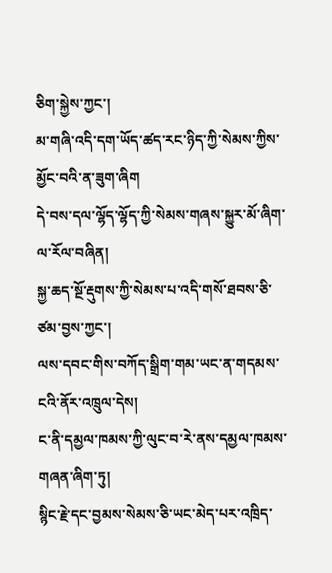ཅིག་སྐྱེས་ཀྱང་།
མ་གཞི་འདི་དག་ཡོད་ཚད་རང་ཉིད་ཀྱི་སེམས་ཀྱིས་མྱོང་བའི་ན་ཟུག་ཞིག
དེ་བས་དལ་ལྷོད་ལྷོད་ཀྱི་སེམས་གཞས་སྐྱུར་མོ་ཞིག་ལ་རོལ་བཞིན།
སྐྱ་ཆད་སྔོ་རྡུགས་ཀྱི་སེམས་པ་འདི་གསོ་ཐབས་ཅི་ཙམ་བྱས་ཀྱང་།
ལས་དབང་གིས་བཀོད་སྒྲིག་གམ་ཡང་ན་གདམས་ངའི་ནོར་འཁྲུལ་དེས།
ང་ནི་དམྱལ་ཁམས་ཀྱི་ལུང་བ་རེ་ནས་དམྱལ་ཁམས་གཞན་ཞིག་ཏུ།
སྙིང་རྗེ་དང་བྱམས་སེམས་ཅི་ཡང་མེད་པར་འཁྲིད་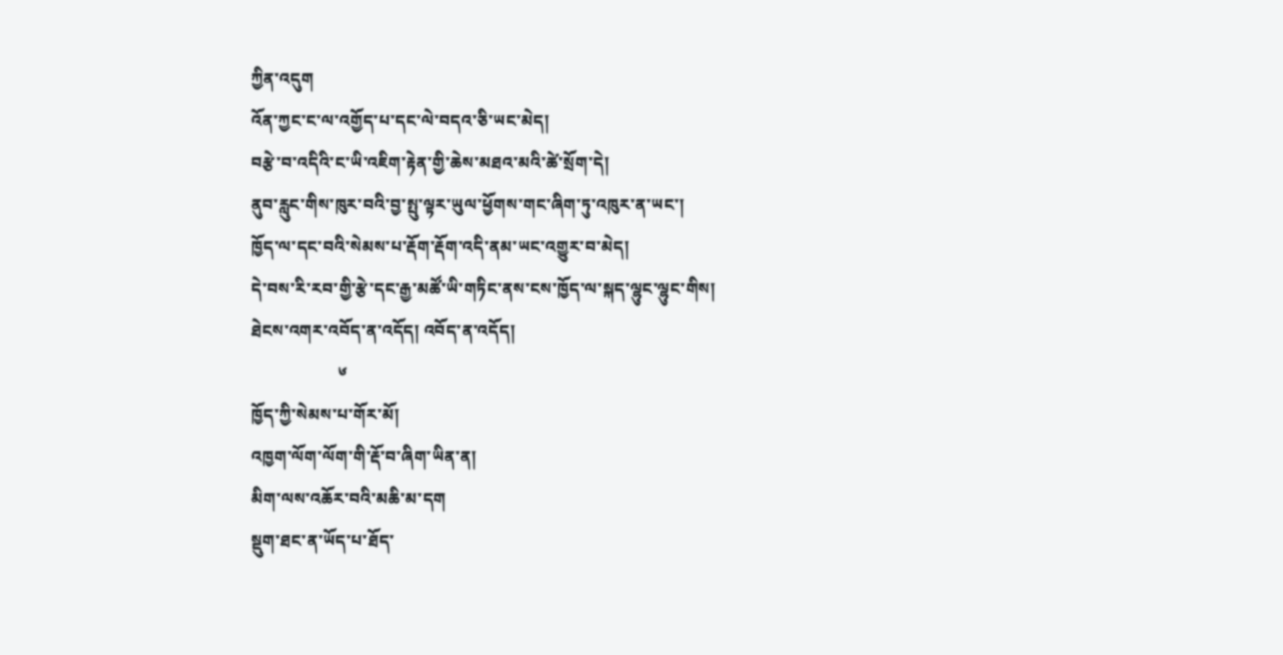ཀྱིན་འདུག
འོན་ཀྱང་ང་ལ་འགྱོད་པ་དང་ལེ་བདའ་ཅི་ཡང་མེད།
བརྩེ་བ་འདིའི་ང་ཡི་འཇིག་རྟེན་གྱི་ཆེས་མཐའ་མའི་ཚེ་སྲོག་དེ།
ནུབ་རླུང་གིས་ཁུར་བའི་བྱ་སྤུ་ལྟར་ཡུལ་ཕྱོགས་གང་ཞིག་ཏུ་འཁུར་ན་ཡང་།
ཁྱོད་ལ་དང་བའི་སེམས་པ་རྡོག་རྡོག་འདི་ནམ་ཡང་འགྱུར་བ་མེད།
དེ་བས་རི་རབ་གྱི་རྩེ་དང་རྒྱ་མཚོ་ཡི་གཏིང་ནས་ངས་ཁྱོད་ལ་སྐད་ལྷུང་ལྷུང་གིས།
ཐེངས་འགར་འབོད་ན་འདོད། འབོད་ན་འདོད།
                     ༦
ཁྱོད་ཀྱི་སེམས་པ་གོར་མོ།
འཁྱག་ལོག་ལོག་གི་རྡོ་བ་ཞིག་ཡིན་ན།
མིག་ལས་འཆོར་བའི་མཆི་མ་དག
སྡུག་ཐང་ན་ཡོད་པ་ཐོད་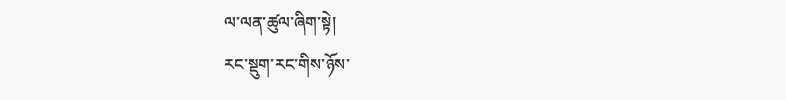ལ་ལན་ཚུལ་ཞིག་སྟེ།
རང་སྡུག་རང་གིས་ཉོས་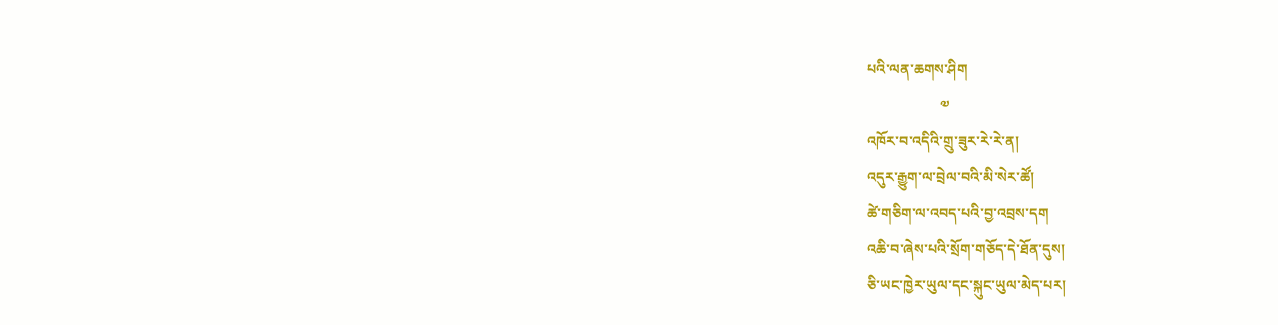པའི་ལན་ཆགས་ཤིག
                    ༧
འཁོར་བ་འདིའི་གྲུ་ཟུར་རེ་རེ་ན།
འདུར་རྒྱུག་ལ་བྲེལ་བའི་མི་སེར་ཚོ།
ཚེ་གཅིག་ལ་འབད་པའི་བྱ་འབྲས་དག
འཆི་བ་ཞེས་པའི་སྲོག་གཅོད་དེ་ཐོན་དུས།
ཅི་ཡང་ཁྱེར་ཡུལ་དང་སྐུང་ཡུལ་མེད་པར།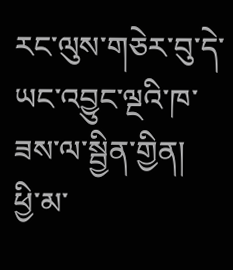རང་ལུས་གཅེར་བུ་དེ་ཡང་འབྱུང་ལྔའི་ཁ་ཟས་ལ་སྦྱིན་གྱིན།
ཕྱི་མ་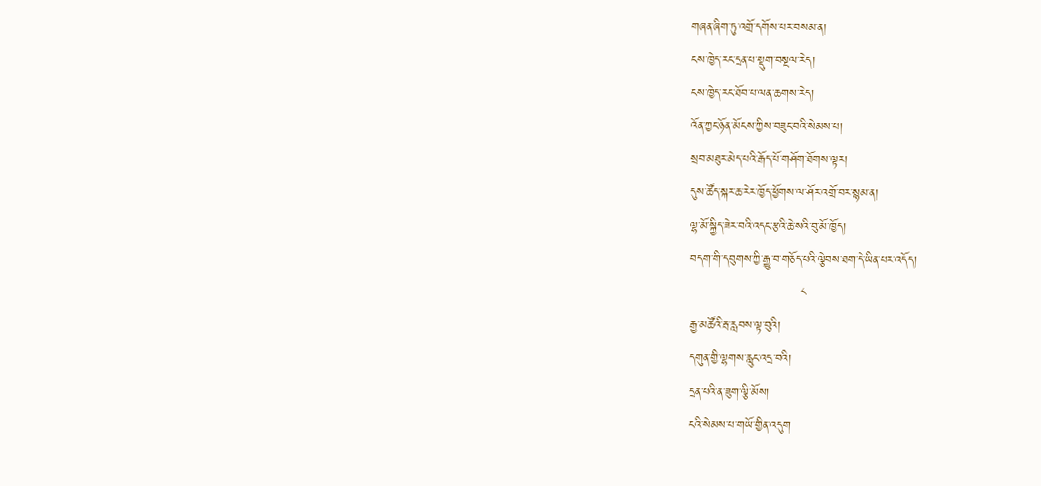གཞན་ཞིག་ཏུ་འགྲོ་དགོས་པར་བསམ་ན།
ངས་ཁྱེད་རང་དྲན་པ་སྡུག་བསྔལ་རེད།
ངས་ཁྱེད་རང་ཐོབ་པ་ལན་ཆགས་རེད།
འོན་ཀྱང་ཉོན་མོངས་ཀྱིས་བཟུང་བའི་སེམས་པ།
སྲབ་མཐུར་མེད་པའི་རྒོད་པོ་གཤོག་ཐོགས་ལྟར།
དུས་ཚོད་སྐར་ཆ་རེར་ཁྱོད་ཕྱོགས་ལ་ཤོར་འགྲོ་བར་སྙམ་ན།
ལྷ་མོ་སྐྱིད་ཟེར་བའི་འདང་རྩའི་ཆེ་སའི་བུ་མོ་ཁྱོད།
བདག་གི་དབུགས་ཀྱི་རྒྱུ་བ་གཅོད་པའི་ལྕེབས་ཐག་དེ་ཡིན་པར་འདོད།
                           ༨
རྒྱ་མཚོའི་རྦ་རླབས་ལྟ་བུའི།
དགུན་གྱི་ལྷགས་རླུང་འདྲ་བའི།
དྲན་པའི་ན་ཟུག་ལྕི་མོས།
ངའི་སེམས་པ་གཡོ་གྱིན་འདུག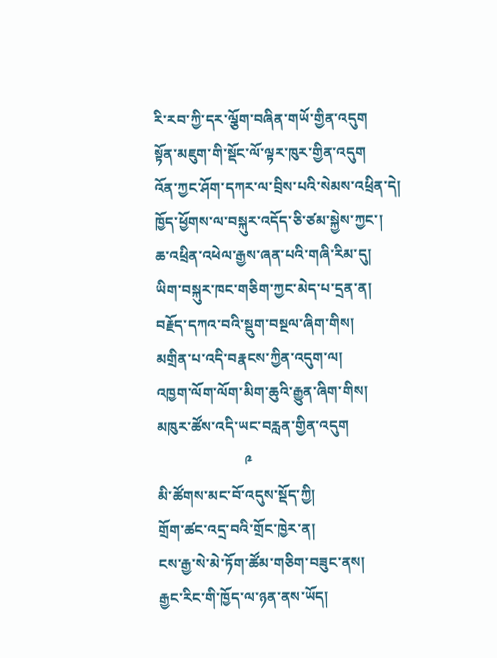རི་རབ་ཀྱི་དར་ལྕོག་བཞིན་གཡོ་གྱིན་འདུག
སྟོན་མཇུག་གི་སྡོང་ལོ་ལྟར་ཁུར་གྱིན་འདུག
འོན་ཀྱང་ཤོག་དཀར་ལ་བྲིས་པའི་སེམས་འཕྲིན་དེ།
ཁྱོད་ཕྱོགས་ལ་བསྐུར་འདོད་ཅི་ཙམ་སྐྱེས་ཀྱང་།
ཆ་འཕྲིན་འཕེལ་རྒྱས་ཞན་པའི་གཞི་རིམ་དུ།
ཡིག་བསྐུར་ཁང་གཅིག་ཀྱང་མེད་པ་དྲན་ན།
བརྗོད་དཀའ་བའི་སྡུག་བསྔལ་ཞིག་གིས།
མགྲིན་པ་འདི་བརྣངས་ཀྱིན་འདུག་ལ།
འཁྱག་ལོག་ལོག་མིག་ཆུའི་རྒྱུན་ཞིག་གིས།
མཁུར་ཚོས་འདི་ཡང་བརླན་གྱིན་འདུག
                        ༩
མི་ཚོགས་མང་བོ་འདུས་སྡོད་ཀྱི།
གྲོག་ཚང་འདྲ་བའི་གྲོང་ཁྱེར་ན།
ངས་རྒྱ་སེ་མེ་ཏོག་ཚོམ་གཅིག་བཟུང་ནས།
རྒྱང་རིང་གི་ཁྱོད་ལ་ཉན་ནས་ཡོད།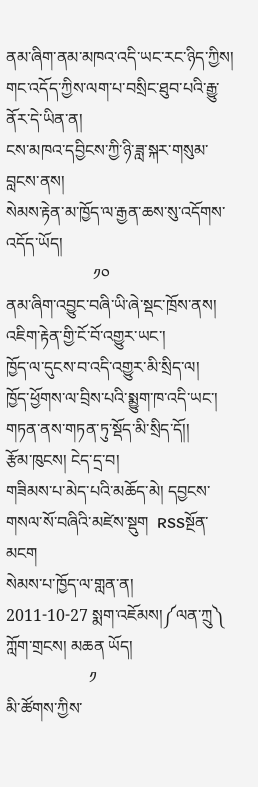ནམ་ཞིག་ནམ་མཁའ་འདི་ཡང་རང་ཉིད་ཀྱིས།
གང་འདོད་ཀྱིས་ལག་པ་བསྲིང་ཐུབ་པའི་རྒྱུ་ནོར་དེ་ཡིན་ན།
ངས་མཁའ་དབྱིངས་ཀྱི་ཉི་ཟླ་སྐར་གསུམ་བླངས་ནས།
སེམས་རྟེན་མ་ཁྱོད་ལ་རྒྱན་ཆས་སུ་འདོགས་འདོད་ཡོད།
                     ༡༠
ནམ་ཞིག་འབྱུང་བཞི་ཡི་ཞེ་སྡང་ཁྲོས་ནས།
འཇིག་རྟེན་གྱི་ངོ་བོ་འགྱུར་ཡང་།
ཁྱོད་ལ་དུངས་བ་འདི་འགྱུར་མི་སྲིད་ལ།
ཁྱོད་ཕྱོགས་ལ་བྲིས་པའི་སྨྱུག་ཁ་འདི་ཡང་།
གཏན་ནས་གཏན་ཏུ་སྡོད་མི་སྲིད་དོ།།
རྩོམ་ཁུངས། ངེད་དྲ་བ།
གཟིམས་པ་མེད་པའི་མཆོད་མེ། དབྱངས་གསལ་སོ་བཞིའི་མཛེས་སྡུག  RSSསྔོན་མངག
སེམས་པ་ཁྱོད་ལ་གླན་ན།
2011-10-27 སྨག་འཇོམས།༼ལན་ཀྲུ༽ ཀློག་གྲངས། མཆན ཡོད།
                    ༡
མི་ཚོགས་ཀྱིས་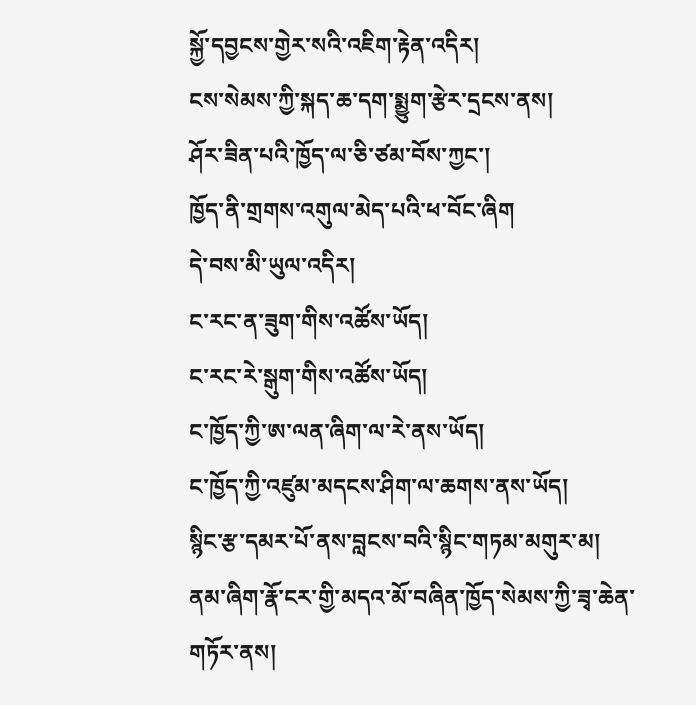སྐྱོ་དབྱངས་གྱེར་སའི་འཇིག་རྟེན་འདིར།
ངས་སེམས་ཀྱི་སྐད་ཆ་དག་སྨྱུག་རྩེར་དྲངས་ནས།
ཤོར་ཟིན་པའི་ཁྱོད་ལ་ཅི་ཙམ་བོས་ཀྱང་།
ཁྱོད་ནི་གྲགས་འགུལ་མེད་པའི་ཕ་བོང་ཞིག
དེ་བས་མི་ཡུལ་འདིར།
ང་རང་ན་ཟུག་གིས་འཚོས་ཡོད།
ང་རང་རེ་སྒུག་གིས་འཚོས་ཡོད།
ང་ཁྱོད་ཀྱི་ཨ་ལན་ཞིག་ལ་རེ་ནས་ཡོད།
ང་ཁྱོད་ཀྱི་འཛུམ་མདངས་ཤིག་ལ་ཆགས་ནས་ཡོད།
སྙིང་རྩ་དམར་པོ་ནས་བླངས་བའི་སྙིང་གཏམ་མགུར་མ།
ནམ་ཞིག་རྣོ་ངར་གྱི་མདའ་མོ་བཞིན་ཁྱོད་སེམས་ཀྱི་ཟྭ་ཆེན་གཏོར་ནས།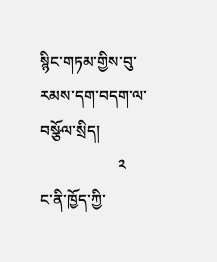སྙིང་གཏམ་གྱིས་བུ་རམས་དག་བདག་ལ་བསྩོལ་སྲིད།
                    ༢
ང་ནི་ཁྱོད་ཀྱི་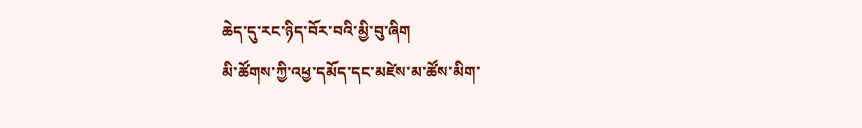ཆེད་དུ་རང་ཉིད་བོར་བའི་མྱི་བུ་ཞིག
མི་ཚོགས་ཀྱི་འཕྱ་དམོད་དང་མཛེས་མ་ཚོས་མིག་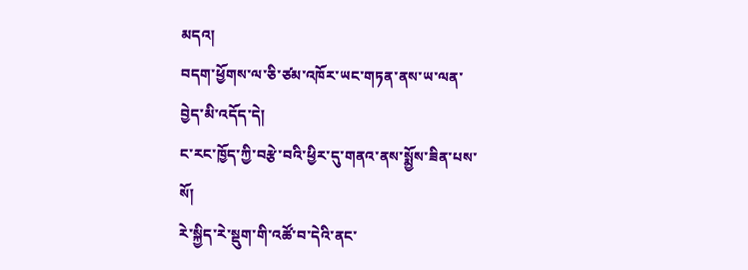མདའ།
བདག་ཕྱོགས་ལ་ཅི་ཙམ་འཁོར་ཡང་གཏན་ནས་ཡ་ལན་བྱེད་མི་འདོད་དེ།
ང་རང་ཁྱོད་ཀྱི་བརྩེ་བའི་ཕྱིར་དུ་གནའ་ནས་སྨྱོས་ཟིན་པས་སོ།
རེ་སྐྱིད་རེ་སྡུག་གི་འཚོ་བ་དེའི་ནང་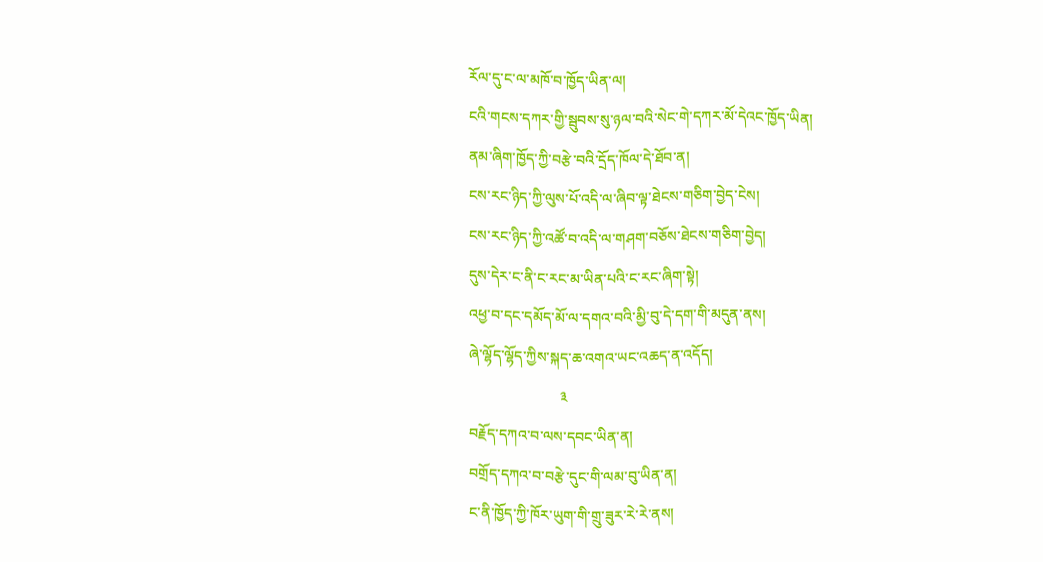རོལ་དུ་ང་ལ་མཁོ་བ་ཁྱོད་ཡིན་ལ།
ངའི་གངས་དཀར་གྱི་སྦུབས་སུ་ཉལ་བའི་སེང་གེ་དཀར་མོ་དེའང་ཁྱོད་ཡིན།
ནམ་ཞིག་ཁྱོད་ཀྱི་བརྩེ་བའི་དྲོད་ཁོལ་དེ་ཐོབ་ན།
ངས་རང་ཉིད་ཀྱི་ལུས་པོ་འདི་ལ་ཞིབ་ལྟ་ཐེངས་གཅིག་བྱེད་ངེས།
ངས་རང་ཉིད་ཀྱི་འཚོ་བ་འདི་ལ་གཤག་བཅོས་ཐེངས་གཅིག་བྱེད།
དུས་དེར་ང་ནི་ང་རང་མ་ཡིན་པའི་ང་རང་ཞིག་སྟེ།
འཕྱ་བ་དང་དམོད་མོ་ལ་དགའ་བའི་མྱི་བུ་དེ་དག་གི་མདུན་ནས།
ཞེ་ལྷོད་ལྷོད་ཀྱིས་སྐད་ཆ་འགའ་ཡང་འཆད་ན་འདོད།
                         ༣
བརྗོད་དཀའ་བ་ལས་དབང་ཡིན་ན།
བགྲོད་དཀའ་བ་བརྩེ་དུང་གི་ལམ་བུ་ཡིན་ན།
ང་ནི་ཁྱོད་ཀྱི་ཁོར་ཡུག་གི་གྲུ་ཟུར་རེ་རེ་ནས།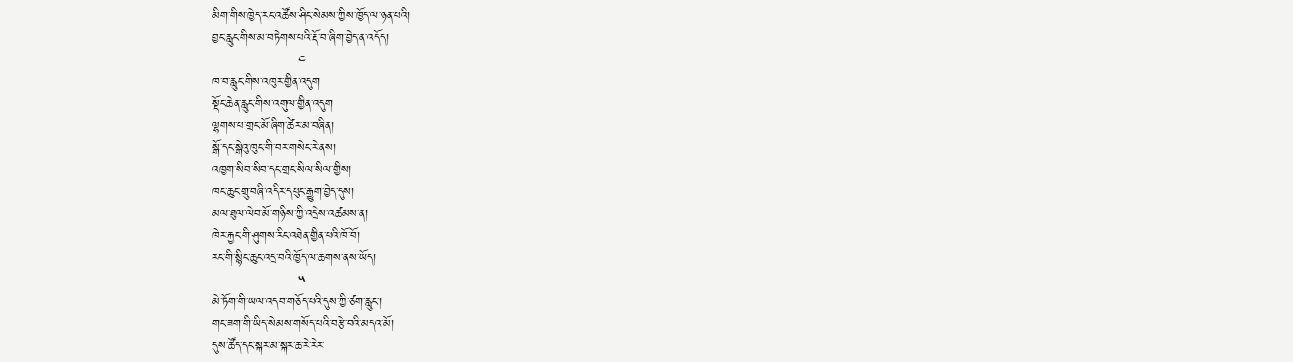མིག་གིས་ཁྱེད་རང་འཚོས་ཤིང་སེམས་ཀྱིས་ཁྱོད་ལ་ཉན་པའི།
བྱང་རླུང་གིས་མ་བཏེགས་པའི་རྡོ་བ་ཞིག་བྱེད་ན་འདོད།
                     ༤
ཁ་བ་རླུང་གིས་འཁུར་གྱིན་འདུག
སྡོང་ཆེན་རླུང་གིས་འགུལ་གྱིན་འདུག
ལྷགས་པ་གྲང་མོ་ཞིག་ཚེར་མ་བཞིན།
སྒོ་དང་སྒེའུ་ཁུང་གི་བར་གསེང་རེ་ནས།
འཁྱག་སིབ་སིབ་དང་གྲང་སིལ་སིལ་གྱིས།
ཁང་ཆུང་གྲུ་བཞི་འདིར་དཔུང་རྒྱུག་བྱེད་དུས།
མལ་ཐུལ་ལེབ་མོ་གཉིས་ཀྱི་འདྲེས་འཚམས་ན།
ཁེར་རྐྱང་གི་ཤུགས་རིང་འཐེན་གྱིན་པའི་ཁོ་བོ།
རང་གི་སྙིང་ཆུང་འདྲ་བའི་ཁྱོད་ལ་ཆགས་ནས་ཡོད།
                     ༥
མེ་ཏོག་གི་ཡལ་འདབ་གཅོད་པའི་དུས་ཀྱི་ཙག་རླུང་།
གང་ཟག་གི་ཡིད་སེམས་གསོད་པའི་བརྩེ་བའི་མདའ་མོ།
དུས་ཚོད་དང་སྐར་མ་སྐར་ཆ་རེ་རེར་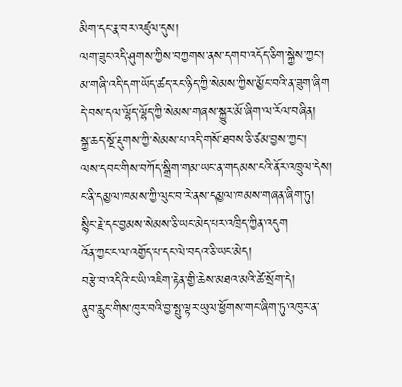མིག་དང་རྣ་བར་འཛུལ་དུས།
ལག་ཟུང་འདི་ཤུགས་ཀྱིས་བཀྱགས་ནས་དགབ་འདོད་ཅིག་སྐྱེས་ཀྱང་།
མ་གཞི་འདི་དག་ཡོད་ཚད་རང་ཉིད་ཀྱི་སེམས་ཀྱིས་མྱོང་བའི་ན་ཟུག་ཞིག
དེ་བས་དལ་ལྷོད་ལྷོད་ཀྱི་སེམས་གཞས་སྐྱུར་མོ་ཞིག་ལ་རོལ་བཞིན།
སྐྱ་ཆད་སྔོ་རྡུགས་ཀྱི་སེམས་པ་འདི་གསོ་ཐབས་ཅི་ཙམ་བྱས་ཀྱང་།
ལས་དབང་གིས་བཀོད་སྒྲིག་གམ་ཡང་ན་གདམས་ངའི་ནོར་འཁྲུལ་དེས།
ང་ནི་དམྱལ་ཁམས་ཀྱི་ལུང་བ་རེ་ནས་དམྱལ་ཁམས་གཞན་ཞིག་ཏུ།
སྙིང་རྗེ་དང་བྱམས་སེམས་ཅི་ཡང་མེད་པར་འཁྲིད་ཀྱིན་འདུག
འོན་ཀྱང་ང་ལ་འགྱོད་པ་དང་ལེ་བདའ་ཅི་ཡང་མེད།
བརྩེ་བ་འདིའི་ང་ཡི་འཇིག་རྟེན་གྱི་ཆེས་མཐའ་མའི་ཚེ་སྲོག་དེ།
ནུབ་རླུང་གིས་ཁུར་བའི་བྱ་སྤུ་ལྟར་ཡུལ་ཕྱོགས་གང་ཞིག་ཏུ་འཁུར་ན་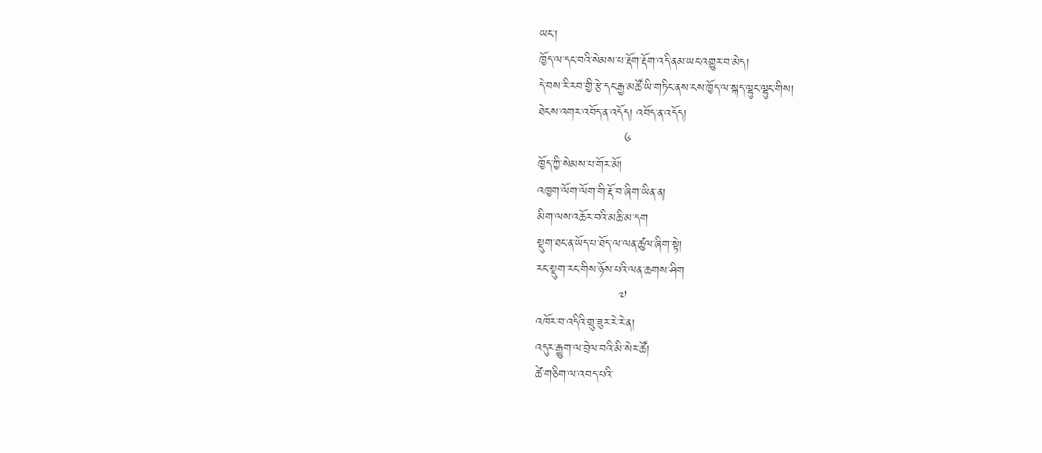ཡང་།
ཁྱོད་ལ་དང་བའི་སེམས་པ་རྡོག་རྡོག་འདི་ནམ་ཡང་འགྱུར་བ་མེད།
དེ་བས་རི་རབ་གྱི་རྩེ་དང་རྒྱ་མཚོ་ཡི་གཏིང་ནས་ངས་ཁྱོད་ལ་སྐད་ལྷུང་ལྷུང་གིས།
ཐེངས་འགར་འབོད་ན་འདོད། འབོད་ན་འདོད།
                     ༦
ཁྱོད་ཀྱི་སེམས་པ་གོར་མོ།
འཁྱག་ལོག་ལོག་གི་རྡོ་བ་ཞིག་ཡིན་ན།
མིག་ལས་འཆོར་བའི་མཆི་མ་དག
སྡུག་ཐང་ན་ཡོད་པ་ཐོད་ལ་ལན་ཚུལ་ཞིག་སྟེ།
རང་སྡུག་རང་གིས་ཉོས་པའི་ལན་ཆགས་ཤིག
                    ༧
འཁོར་བ་འདིའི་གྲུ་ཟུར་རེ་རེ་ན།
འདུར་རྒྱུག་ལ་བྲེལ་བའི་མི་སེར་ཚོ།
ཚེ་གཅིག་ལ་འབད་པའི་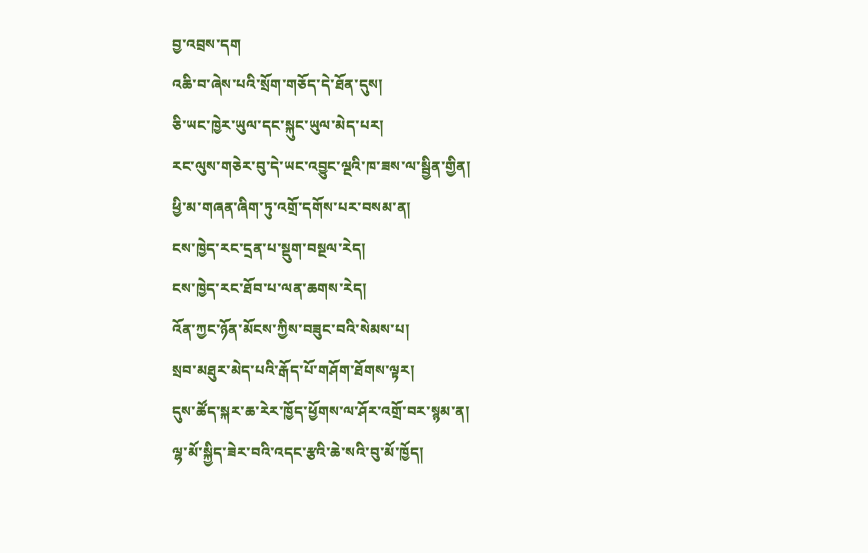བྱ་འབྲས་དག
འཆི་བ་ཞེས་པའི་སྲོག་གཅོད་དེ་ཐོན་དུས།
ཅི་ཡང་ཁྱེར་ཡུལ་དང་སྐུང་ཡུལ་མེད་པར།
རང་ལུས་གཅེར་བུ་དེ་ཡང་འབྱུང་ལྔའི་ཁ་ཟས་ལ་སྦྱིན་གྱིན།
ཕྱི་མ་གཞན་ཞིག་ཏུ་འགྲོ་དགོས་པར་བསམ་ན།
ངས་ཁྱེད་རང་དྲན་པ་སྡུག་བསྔལ་རེད།
ངས་ཁྱེད་རང་ཐོབ་པ་ལན་ཆགས་རེད།
འོན་ཀྱང་ཉོན་མོངས་ཀྱིས་བཟུང་བའི་སེམས་པ།
སྲབ་མཐུར་མེད་པའི་རྒོད་པོ་གཤོག་ཐོགས་ལྟར།
དུས་ཚོད་སྐར་ཆ་རེར་ཁྱོད་ཕྱོགས་ལ་ཤོར་འགྲོ་བར་སྙམ་ན།
ལྷ་མོ་སྐྱིད་ཟེར་བའི་འདང་རྩའི་ཆེ་སའི་བུ་མོ་ཁྱོད།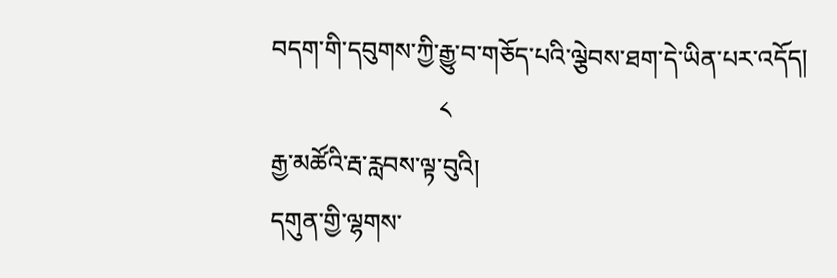བདག་གི་དབུགས་ཀྱི་རྒྱུ་བ་གཅོད་པའི་ལྕེབས་ཐག་དེ་ཡིན་པར་འདོད།
                           ༨
རྒྱ་མཚོའི་རྦ་རླབས་ལྟ་བུའི།
དགུན་གྱི་ལྷགས་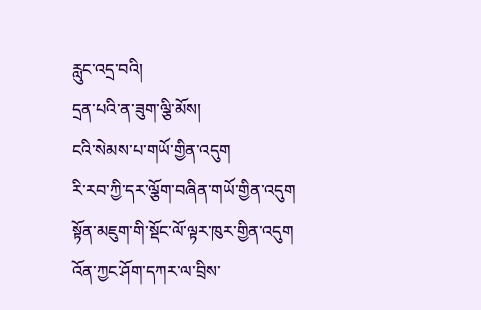རླུང་འདྲ་བའི།
དྲན་པའི་ན་ཟུག་ལྕི་མོས།
ངའི་སེམས་པ་གཡོ་གྱིན་འདུག
རི་རབ་ཀྱི་དར་ལྕོག་བཞིན་གཡོ་གྱིན་འདུག
སྟོན་མཇུག་གི་སྡོང་ལོ་ལྟར་ཁུར་གྱིན་འདུག
འོན་ཀྱང་ཤོག་དཀར་ལ་བྲིས་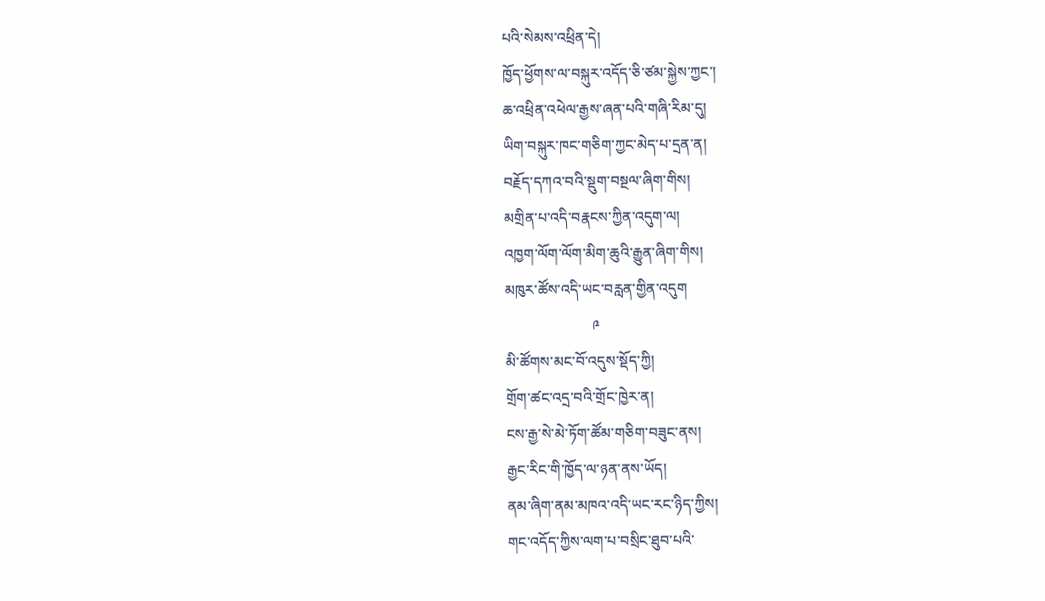པའི་སེམས་འཕྲིན་དེ།
ཁྱོད་ཕྱོགས་ལ་བསྐུར་འདོད་ཅི་ཙམ་སྐྱེས་ཀྱང་།
ཆ་འཕྲིན་འཕེལ་རྒྱས་ཞན་པའི་གཞི་རིམ་དུ།
ཡིག་བསྐུར་ཁང་གཅིག་ཀྱང་མེད་པ་དྲན་ན།
བརྗོད་དཀའ་བའི་སྡུག་བསྔལ་ཞིག་གིས།
མགྲིན་པ་འདི་བརྣངས་ཀྱིན་འདུག་ལ།
འཁྱག་ལོག་ལོག་མིག་ཆུའི་རྒྱུན་ཞིག་གིས།
མཁུར་ཚོས་འདི་ཡང་བརླན་གྱིན་འདུག
                        ༩
མི་ཚོགས་མང་བོ་འདུས་སྡོད་ཀྱི།
གྲོག་ཚང་འདྲ་བའི་གྲོང་ཁྱེར་ན།
ངས་རྒྱ་སེ་མེ་ཏོག་ཚོམ་གཅིག་བཟུང་ནས།
རྒྱང་རིང་གི་ཁྱོད་ལ་ཉན་ནས་ཡོད།
ནམ་ཞིག་ནམ་མཁའ་འདི་ཡང་རང་ཉིད་ཀྱིས།
གང་འདོད་ཀྱིས་ལག་པ་བསྲིང་ཐུབ་པའི་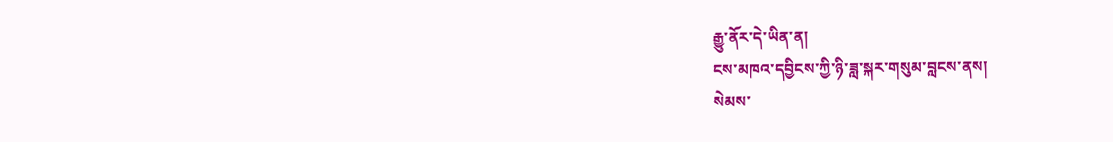རྒྱུ་ནོར་དེ་ཡིན་ན།
ངས་མཁའ་དབྱིངས་ཀྱི་ཉི་ཟླ་སྐར་གསུམ་བླངས་ནས།
སེམས་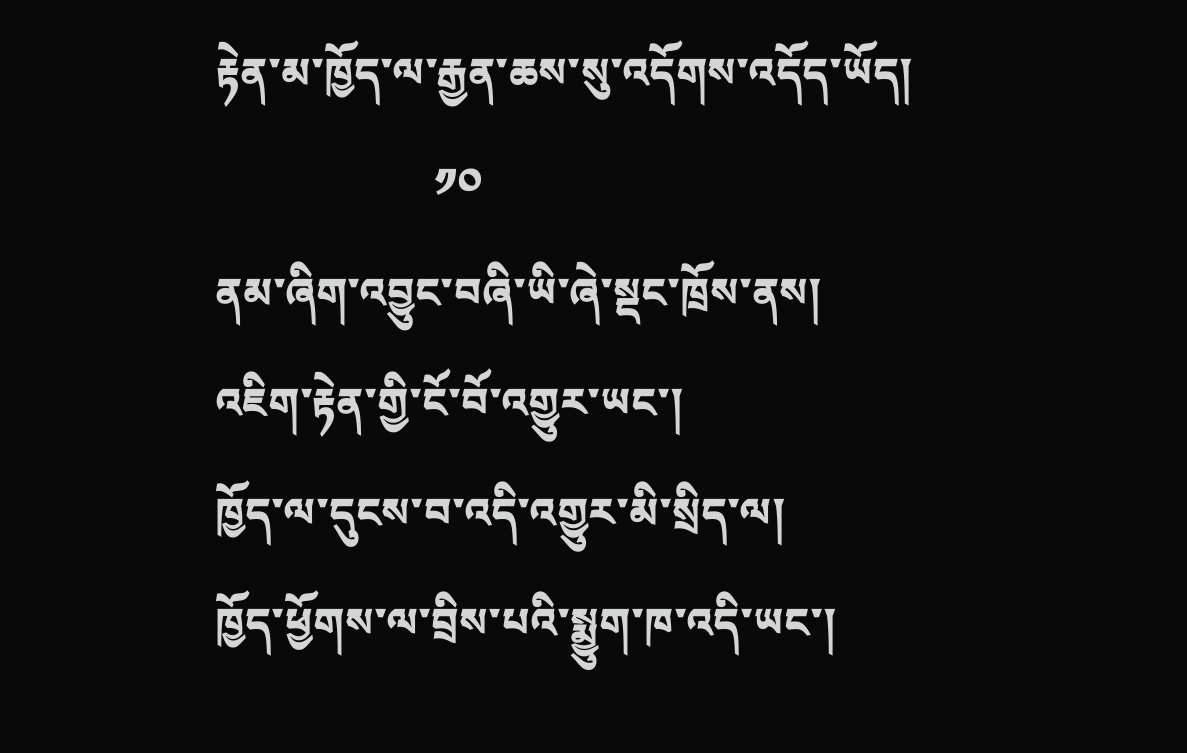རྟེན་མ་ཁྱོད་ལ་རྒྱན་ཆས་སུ་འདོགས་འདོད་ཡོད།
                     ༡༠
ནམ་ཞིག་འབྱུང་བཞི་ཡི་ཞེ་སྡང་ཁྲོས་ནས།
འཇིག་རྟེན་གྱི་ངོ་བོ་འགྱུར་ཡང་།
ཁྱོད་ལ་དུངས་བ་འདི་འགྱུར་མི་སྲིད་ལ།
ཁྱོད་ཕྱོགས་ལ་བྲིས་པའི་སྨྱུག་ཁ་འདི་ཡང་།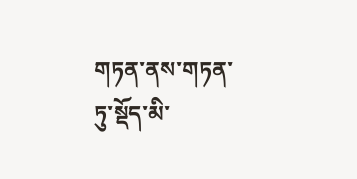གཏན་ནས་གཏན་ཏུ་སྡོད་མི་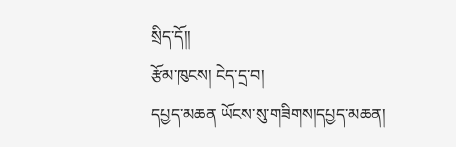སྲིད་དོ།།
རྩོམ་ཁུངས། ངེད་དྲ་བ།
དཔྱད་མཆན ཡོངས་སུ་གཟིགས།དཔྱད་མཆན།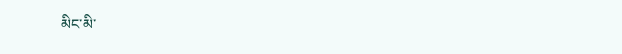མིང་མི་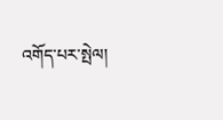འགོད་པར་སྤེལ།